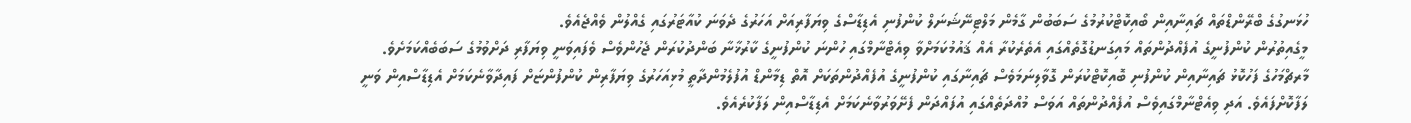ހުޅަނގުގެ ބްރޭންޑްތައް ޗައިނާއިން ބޯއިކޮޓްކުރުމުގެ ސަބަބުން ގާމެން މަލްޓިނޭޝަނަލް ކުންފުނި އެޑިޑާސްގެ ވިޔަފާރިއަށް އަހަރުގެ ދެވަނަ ކުއާޓަރުގައި ގެއްލުން ވެއްޖެއެވެ.
މީގެއިތުރުން ކުންފުނީގެ އުފެއްދުންތައް މައިގަނޑުގޮތެއްގައި އެތެރެކުރާ އެއް ޤައުމުކަމަށްވާ ވިއެޓްނާމްގައި ހުންނަ ކުންފުނީގެ ކާރުޚާނާ ބަންދުކުރަން ޖެހުންވެސް ވެފައިވަނީ ވިޔަފާރި ދަށްވުމުގެ ސަބަބެއްކަމަށެވެ.
މާރޗްމަހުގެ ފަހުކޮޅު ޗައިނާއިން ކުންފުނި ބޮއިކޮޓްކުރަން ގޮވާލިނަމަވެސް ޗައިނާގައި ކުންފުނީގެ އުފެއްދުންތަކަށް އޮތް ޑިމާންޑް އުފުލެމުންދާތީ މުޅިއަހަރުގެ ވިޔަފާރިން ކުންފުންޏަށް ފައިދާވާނެކަމަށް އެޑިޑާސްއިން ވަނީ ލަފާކޮށްފައެވެ. އަދި ވިއެޓްނާމްގައިވެސް އުފެއްދުންތައް އަވަސް މުއްދަތެއްގައި އުފައްދަން ފެށޭވަރުވާނެކަމަށް އެޑިޑާސްއިން ލަފާކުރެއެވެ.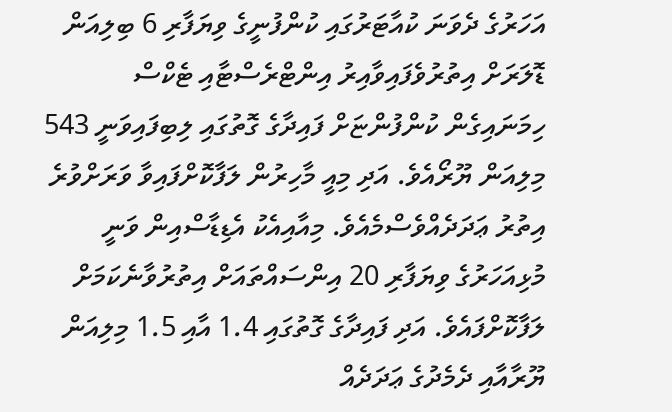އަހަރުގެ ދެވަނަ ކުއާޓަރުގައި ކުންފުނީގެ ވިޔަފާރި 6 ބިލިއަން ޑޮލަރަށް އިތުރުވެފައިވާއިރު އިންޓްރެސްޓާއި ޓެކްސް ހިމަނައިގެން ކުންފުންޏަށް ފައިދާގެ ގޮތުގައި ލިބިފައިވަނީ 543 މިލިއަން ޔޫރޯއެވެ. އަދި މިއީ މާހިރުން ލަފާކޮށްފައިވާ ވަރަށްވުރެ އިތުރު ޢަދަދެއްވެސްމެއެވެ. މިއާއިއެކު އެޑިޑާސްއިން ވަނީ މުޅިއަހަރުގެ ވިޔަފާރި 20 އިންސައްތައަށް އިތުރުވާނެކަމަށް ލަފާކޮށްފައެވެ. އަދި ފައިދާގެ ގޮތުގައި 1.4 އާއި 1.5 މިލިއަން ޔޫރާއާއި ދެމެދުގެ ޢަދަދެއް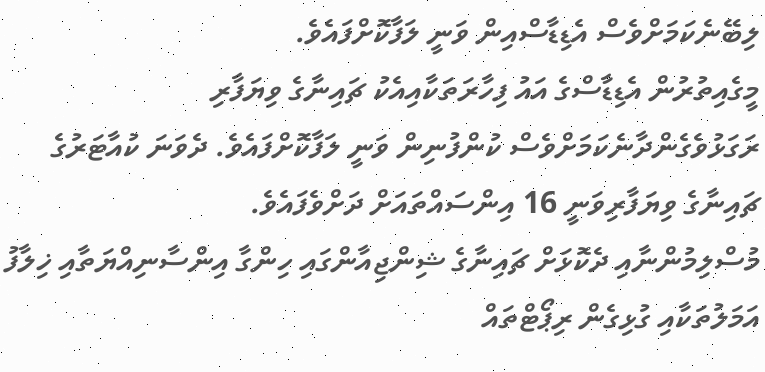ލިބޭނެކަމަށްވެސް އެޑިޑާސްއިން ވަނީ ލަފާކޮށްފައެވެ.
މީގެއިތުރުން އެޑިޑާސްގެ އައު ފިހާރަތަކާއިއެކު ޗައިނާގެ ވިޔަފާރި ރަގަޅުވެގެންދާނެކަމަށްވެސް ކުންފުނިން ވަނީ ލަފާކޮށްފައެވެ. ދެވަނަ ކުއާޓަރުގެ ޗައިނާގެ ވިޔަފާރިވަނީ 16 އިންސައްތައަށް ދަށްވެފައެވެ.
މުސްލިމުންނާއި ދެކޮޅަށް ޗައިނާގެ ޝިންޖިއާންގައި ހިންގާ އިންސާނިއްޔަތާއި ޚިލާފު އަމަލުތަކާއި ގުޅިގެން ރިޕޯޓްތައް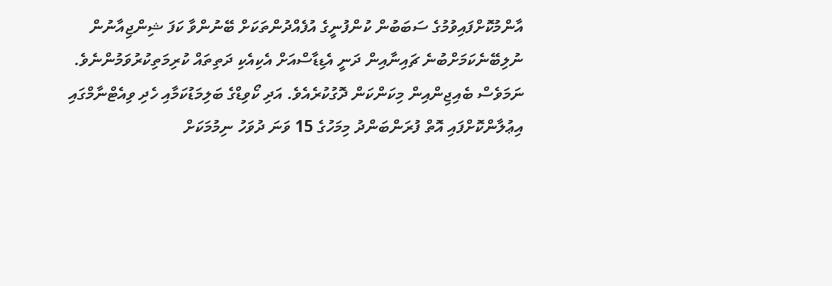އާންމުކޮށްފައިވުމުގެ ސަބަބުން ކުންފުނީގެ އުފެއްދުންތަކަށް ބޭނުންވާ ކަފަ ޝިންޖިއާނުން ނުލިބޭނެކަމަށްބުނެ ޗައިނާއިން ދަނީ އެޑިޑާސްއަށް އެކިއެކި ދަތިތައް ކުރިމަތިކުރުވަމުންނެވެ. ނަމަވެސް ބެއިޖިންއިން މިކަންކަން ދޮގުކުރެއެވެ. އަދި ކޯވިޑްގެ ބަލިމަޑުކަމާއި ހެދި ވިއެޓްނާމްގައި އިޢުލާންކޮށްފައި އޮތް ފުރަންބަންދު މިމަހުގެ 15 ވަނަ ދުވަހު ނިމުމަކަށް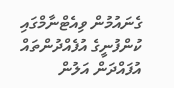ގެނައުމުން ވިއެޓްނާމްގައި ކުންފުނީގެ އުފެއްދުންތައް އުފައްދަން އަލުން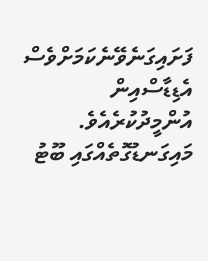ފަށައިގަނެވޭނެކަމަށްވެސް އެޑިޑާސްއިން އުންމީދުކުރެއެވެ.
މައިގަނޑުގޮތެއްގައި ބޫޓު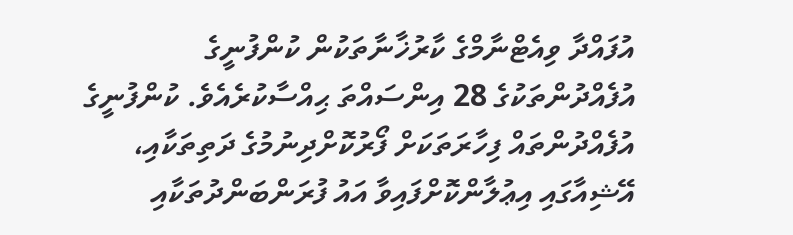އުފައްދާ ވިއެޓްނާމްގެ ކާރުޚާނާތަކުން ކުންފުނީގެ އުފެއްދުންތަކުގެ 28 އިންސައްތަ ޙިއްސާކުރެއެވެ. ކުންފުނީގެ އުފެއްދުންތައް ފިހާރަތަކަށް ފޯރުކޮށްދިނުމުގެ ދަތިތަކާއި، އޭޝިއާގައި އިޢުލާންކޮށްފައިވާ އައު ފުރަންބަންދުތަކާއި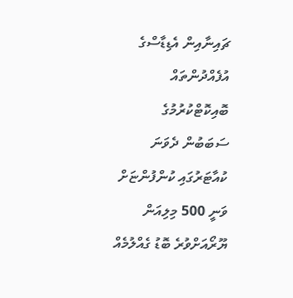ޗައިނާއިން އެޑިޑާސްގެ އުފެއްދުންތައް ބޮއިކޮޓްކުރުމުގެ ސަބަބުން ދެވަނަ ކުއާޓަރުގައި ކުންފުންޏަށް ވަނީ 500 މިލިއަން ޔޫރޯއަށްވުރެ ބޮޑު ގެއްލުމެއް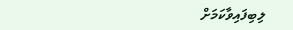ލިބިފައިވާކަމަށް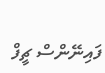ފައިނޭންސް ޗީފް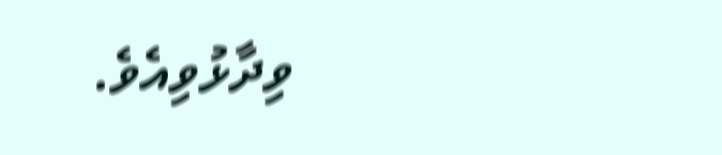ވިދާޅުވިއެވެ.